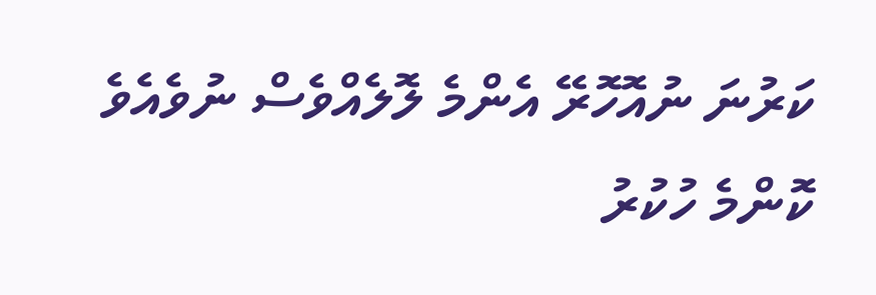ކަރުނަ ނުއޮހޮރޭ އެންމެ ލޮލެއްވެސް ނުވެއެވެ
ކޮންމެ ހުކުރު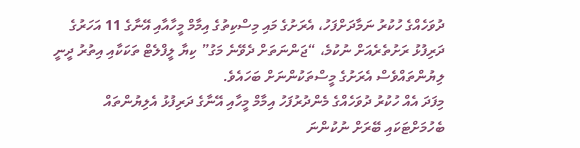ދުވަހެއްގެ ހުކުރު ނަމާދަށްފަހު، އެރަށުގެ މައި މިސްކިތުގެ އިމާމް މީހާއާއި އޭނާގެ 11 އަހަރުގެ ދަރިފުޅު ރަށުތެރެއަށް ނުކުމެ، “ޖަންނަތަށް ދެވޭނެ މަގު” ކިޔާ ލީފްލެޓް ތަކަކާއި އިތުރު ދީނީ ލިޔުންތައްވެސް އެރަށުގެ މީސްތަކުންނަށް ބަހައެވެ.
މިފަދަ އެއް ހުކުރު ދުވަހެއްގެ މެންދުރުފަހު އިމާމް މީހާއި އޭނާގެ ދަރިފުޅު އެލިޔުންތައް ބެހުމަށްޓަކައި ބޭރަށް ނުކުންނަ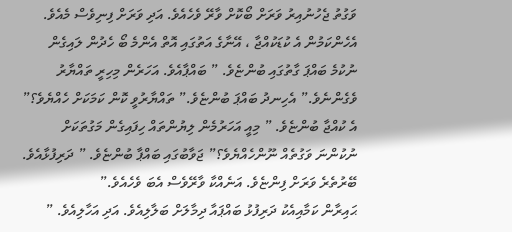ވަގުތު ޖެހުނުއިރު ވަރަށް ބޯކޮށް ވާރޭ ވެހެއެވެ. އަދި ވަރަށް ފިނިވެސް މެއެވެ. އެހެންކަމުން އެ ކުޑަކުއްޖާ ، އޭނާގެ އަތުގައި އޮތް އެންމެ ބޯ ހެދުން ލައިގެން ނުކުމެ ބައްޕަ ގާތުގައި ބުންޏެވެ. ” ބައްޕާއެވެ. އަހަރެން މިހިރީ ތައްޔާރު ވެގެންނެވެ.” އެހިނދު ބައްޕަ ބުންޏެވެ.” ތައްޔާރުވީ ކޮން ކަމަކަށް ހެއްޔެވެ؟” އެ ކުއްޖާ ބުންޏެވެ. ” މިއީ އަހަރުމެން ލިޔުންތައް ހިފައިގެން މަގުތަކަށް ނުކުންނަ ވަގުތެއް ނޫންހެއްޔެވެ؟” ޖަވާބުގައި ބައްޕާ ބުންޏެވެ. ” ދަރިފުޅާއެވެ. ބޭރުތެރެ ވަރަށް ފިންޏެވެ. އަނެއްކާ ވާރޭވެސް އެބަ ވެހެއެވެ.”
ޙައިރާން ކަމާއިއެކު ދަރިފުޅު ބައްޕައާ ދިމާލަށް ބަލާލިއެވެ. އަދި އަހާލިއެވެ. ”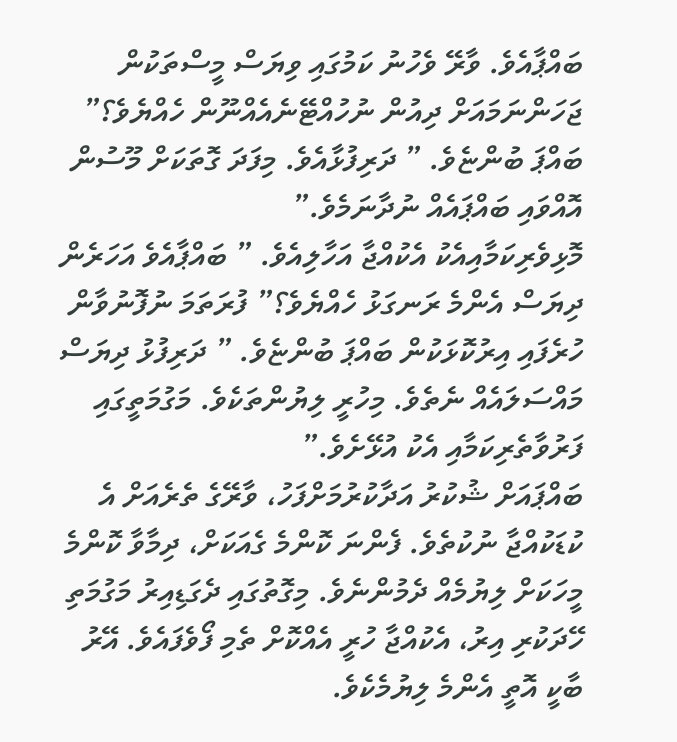ބައްޕާއެވެ. ވާރޭ ވެހުނު ކަމުގައި ވިޔަސް މީސްތަކުން ޖަހަންނަމައަށް ދިއުން ނުހުއްޓޭނެއެއްނޫން ހެއްޔެވެ؟” ބައްޕަ ބުންޏެވެ. ” ދަރިފުޅާއެވެ. މިފަދަ ގޮތަކަށް މޫސުން އޮއްވައި ބައްޕައެއް ނުދާނަމެވެ.”
މޮޅިވެރިކަމާއިއެކު އެކުއްޖާ އަހާލިއެވެ. ” ބައްޕާއެވެ އަހަރެން ދިޔަސް އެންމެ ރަނގަޅު ހެއްޔެވެ؟” ފުރަތަމަ ނުފޮނުވާން ހުރެފައި އިރުކޮޅަކުން ބައްޕަ ބުންޏެވެ. ” ދަރިފުޅު ދިޔަސް މައްސަލައެއް ނެތެވެ. މިހުރީ ލިޔުންތަކެވެ. މަގުމަތީގައި ފަރުވާތެރިކަމާއި އެކު އުޅޭށެވެ.”
ބައްޕައަށް ޝުކުރު އަދާކުރުމަށްފަހު، ވާރޭގެ ތެރެއަށް އެ ކުޑަކުއްޖާ ނުކުތެވެ. ފެންނަ ކޮންމެ ގެއަކަށް، ދިމާވާ ކޮންމެ މީހަކަށް ލިޔުމެއް ދެމުންނެވެ. މިގޮތުގައި ދެގަޑިއިރު މަގުމަތި ހޭދަކުރި އިރު، އެކުއްޖާ ހުރީ އެއްކޮށް ތެމި ފޯވެފައެވެ. އޭރު ބާކީ އޮތީ އެންމެ ލިޔުމެކެވެ.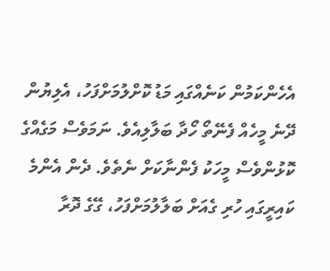އެހެންކަމުން ކަނެއްގައި މަޑު ކޮށްލުމަށްފަހު، އެލިޔުން ދޭނެ މީހެއް ފެނޭތޯ ހޯދާ ބަލާލިއެވެ. ނަމަވެސް މަގެއްގެ ކޮޅުންވެސް މީހަކު ފެންނާކަށް ނެތެވެ. ދެން އެންމެ ކައިރީގައި ހުރި ގެއަށް ބަލާލުމަށްފަހު، ގޭގެ ދޮރާ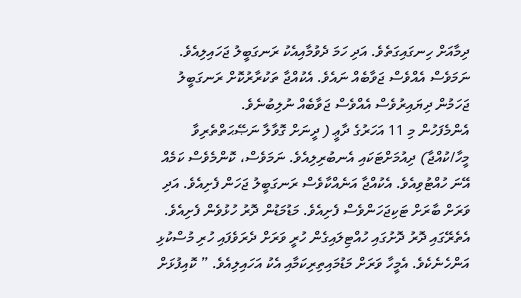ދިމާއަށް ހިނގައިގަތެވެ. އަދި ހަމަ ދެވުމާއިއެކު ރަނގަބީލު ޖަހައިލިއެވެ. ނަމަވެސް އެއްވެސް ޖަވާބެއް ނައެވެ. އެކުއްޖާ ތަކުރާރުކޮށް ރަނގަބީލު ޖަހަމުން ދިޔައިރުވެސް އެއްވެސް ޖަވާބެއް ނުލިބުނެވެ.
އެންމެފަހުން މި 11 އަހަރުގެ ދާޢީ ( ދީނަށް ގޮވާލާ ނަޞޭޙަތްތެރިވާ މީހާ/ކުއްޖާ) ދިއުމަށްޓަކައި އެނބުރިލިއެވެ. ނަމަވެސް، ކޮންމެވެސް ކަމެއް އޭނަ ހުއްޓުވިއެވެ. އެކުއްޖާ އަނެއްކާވެސް ރަނގަބީލު ޖަހަން ފެށިއެވެ. އަދި ވަރަށް ބާރަށް ޓަކިޖަހަންވެސް ފެށިއެވެ. މަޑުމަޑުން ދޮރު ހުޅުވެން ފެށިއެވެ. އެތެރޭގައި ދޮރު ދޮށުގައި ހުއްޓިލައިގެން ހުރީ ވަރަށް ދެރަވެފައި ހުރި މުސްކުޅި އަންހެނެކެވެ. އެމީހާ ވަރަށް މަޑުމައިތިރިކަމާއި އެކު އަހައިލިއެވެ. ” ކޮއިފުޅަށް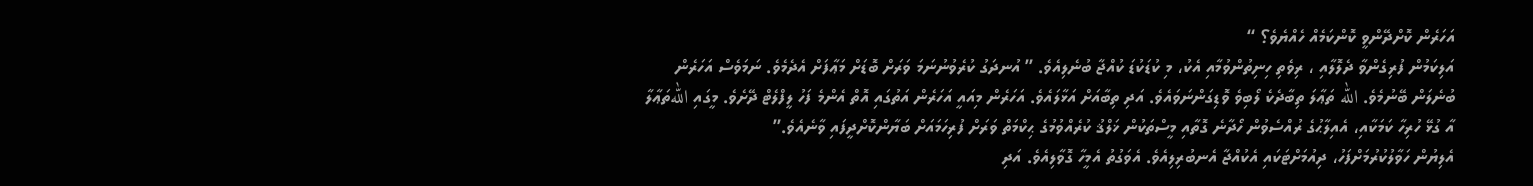އަހަރެން ކޮށްދޭންވީ ކޮންކަމެއް ހެއްޔެވެ؟ “
އަލިކަމުން ފުރިގެންވާ ދެލޮލާއި ، ރިވެތި ހިނިތުންވުމާއި އެކު، މި ކުޑަކުޑަ ކުއްޖާ ބުނެލިއެވެ. ” އުނދަގު ކުރެވުނުނަމަ ވަރަށް ބޮޑަށް މަޢާފަށް އެދެމެވެ. ނަމަވެސް އަހަރެން ބުނެލަން ބޭނުމެވެ. الله ތަޢާލަ ތިބާދެކެ ލޯބިވެ ވޮޑިގަންނަވައެވެ. އަދި ތިބާއަށް އަޅާލައެވެ. އަހަރެން މިއައީ އަހަރެން އަތުގައި އޮތް އެންމެ ފަހު ލީފްލެޓް ދޭށެވެ. މީގައި اللهތަޢާލާ އާ ގުޅޭ ހުރިހާ ކަމަކާއި، އެއިލާޙުގެ ރުއްސެވުން ހޯދާނެ ގޮތާއި މީސްތަކުން ޚަލްޤު ކުރެއްވުމުގެ ޙިކްމަތް ވަރަށް ފުރިހަމައަށް ބަޔާންކޮށްދީފައި ވާނެއެވެ.”
އެލިޔުން ހަވާލުކުރުމަށްފަހު، ދިއުމަށްޓަކައި އެކުއްޖާ އެނބުރިލިއެވެ. އެވަގުތު އެމީހާ ގޮވާލިއެވެ. އަދި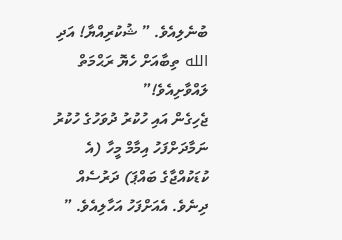ބުނެލިއެވެ. ” ޝުކުރިއްޔާ! އަދި الله ތިބާއަށް ހެޔޮ ރަޙްމަތް ލައްވާށިއެވެ!”
ޖެހިގެން އައި ހުކުރު ދުވަހުގެ ހުކުރު ނަމާދަށްފަހު އިމާމް މީހާ (އެ ކުޑަކުއްޖާގެ ބައްޕަ) ދަރުސެއް ދިނެވެ. އެއަށްފަހު އަހާލިއެވެ. ”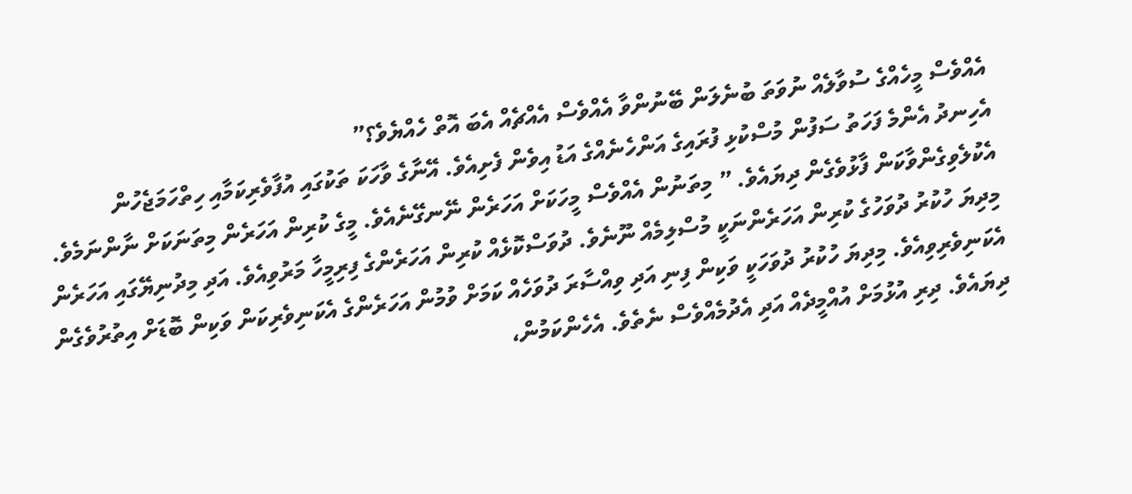އެއްވެސް މީހެއްގެ ސުވާލެއް ނުވަތަ ބުނެލަން ބޭނުންވާ އެއްވެސް އެއްޗެއް އެބަ އޮތް ހެއްޔެވެ؟”
އެހިނދު އެންމެ ފަހަތު ސަފުން މުސްކުޅި ފުރައިގެ އަންހެނެއްގެ އަޑު އިވެން ފެށިއެވެ. އޭނާގެ ވާހަކަ ތަކުގައި އުފާވެރިކަމާއި ހިތްހަމަޖެހުން އެކުލެވިގެންވާކަން ފާޅުވެގެން ދިޔައެވެ. ” މިތަނުން އެއްވެސް މީހަކަށް އަހަރެން ނޭނގޭނެއެވެ. މީގެ ކުރިން އަހަރެން މިތަނަކަށް ނާންނަމެވެ. މިދިޔަ ހުކުރު ދުވަހުގެ ކުރިން އަހަރެންނަކީ މުސްލިމެއް ނޫނެވެ. ދުވަސްކޮޅެއް ކުރިން އަހަރެންގެ ފިރިމީހާ މަރުވިއެވެ. އަދި މިދުނިޔޭގައި އަހަރެން އެކަނިވެރިވިއެވެ. މިދިޔަ ހުކުރު ދުވަހަކީ ވަކިން ފިނި އަދި ވިއްސާރަ ދުވަހެއް ކަމަށް ވުމުން އަހަރެންގެ އެކަނިވެރިކަން ވަކިން ބޮޑަށް އިތުރުވެގެން ދިޔައެވެ. ދިރި އުޅުމަށް އުއްމީދެއް އަދި އެދުމެއްވެސް ނެތެވެ. އެހެންކަމުން،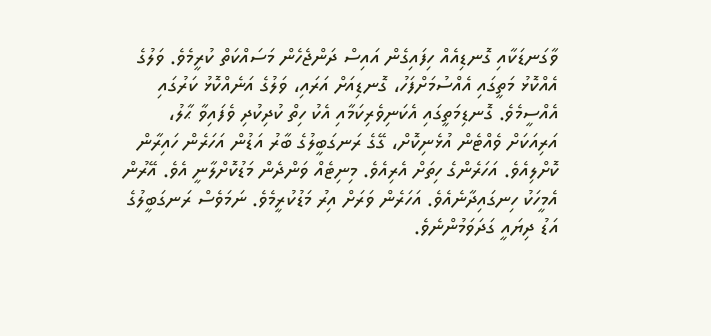ވާގަނޑަކާއި ގޮނޑިއެއް ހިފައިގެން އައިސް ދަންޖެހެން މަސައްކަތް ކުރީމެވެ. ވަލުގެ އެއްކޮޅު މަތީގައި އެއްސުމަށްފަހު، ގޮނޑިއަށް އަރައި، ވަލުގެ އަނެއްކޮޅު ކަރުގައި އެއްސީމެވެ. ގޮނޑިމަތީގައި އެކަނިވެރިކަމާއި އެކު ހިތް ކުދިކުދި ވެފައިވާ ޙާލު، އަރިއަކަށް ވެއްޓެން އުޅެނިކޮށް، ގޭގެ ރަނގަބީލުގެ ބާރު އަޑުން އަހަރެން ހައިރާން ކޮށްލިއެވެ. އަހަރެންގެ ހިތަށް އެރިއެވެ. މިނިޓެއް ވަންދެން މަޑުކޮށްލާނީ އެވެ. އޭރުން އެމީހަކު ހިނގައިދާނެއެވެ. އަހަރެން ވަރަށް އިރު މަޑުކުރީމެވެ. ނަމަވެސް ރަނގަބީލުގެ އަޑު ދިޔައީ ގަދަވަމުންނެވެ.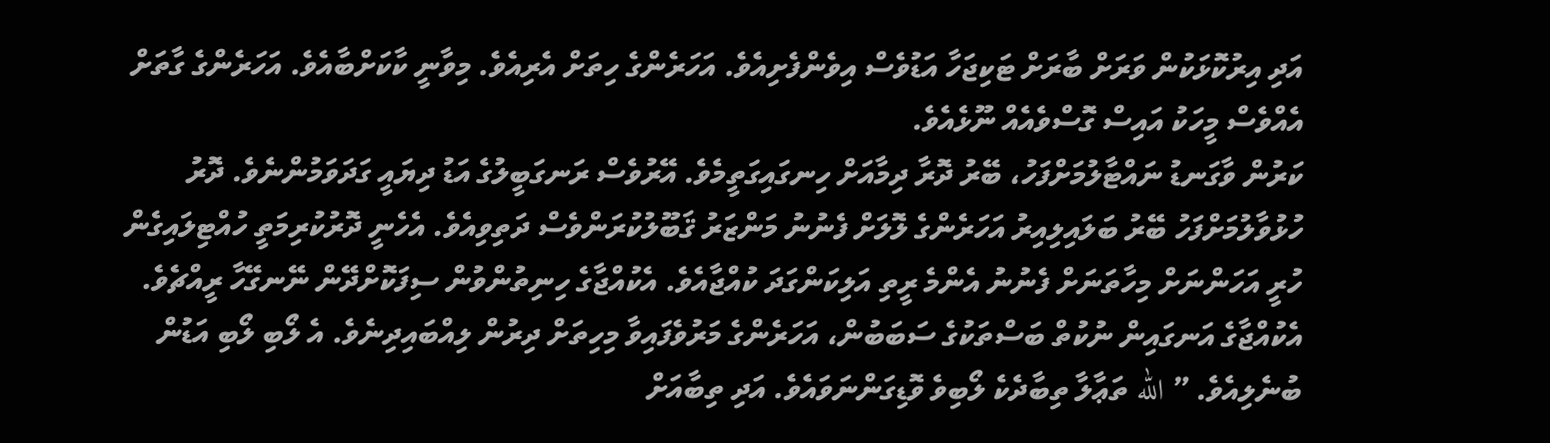އަދި އިރުކޮޅަކުން ވަރަށް ބާރަށް ޓަކިޖަހާ އަޑުވެސް އިވެންފެށިއެވެ. އަހަރެންގެ ހިތަށް އެރިއެވެ. މިވާނީ ކާކަށްބާއެވެ. އަހަރެންގެ ގާތަށް އެއްވެސް މީހަކު އައިސް ގޮސްވެއެއް ނޫޅެއެވެ.
ކަރުން ވާގަނޑު ނައްޓާލުމަށްފަހު، ބޭރު ދޮރާ ދިމާއަށް ހިނގައިގަތީމެވެ. އޭރުވެސް ރަނގަބީލުގެ އަޑު ދިޔައީ ގަދަވަމުންނެވެ. ދޮރު ހުޅުވާލުމަށްފަހު ބޭރު ބަލައިލިއިރު އަހަރެންގެ ލޮލަށް ފެނުނު މަންޒަރު ޤަބޫލުކުރަންވެސް ދަތިވިއެވެ. އެހެނީ ދޮރުކުރިމަތީ ހުއްޓިލައިގެން ހުރީ އަހަންނަށް މިހާތަނަށް ފެނުނު އެންމެ ރީތި އަލިކަންގަދަ ކުއްޖާއެވެ. އެކުއްޖާގެ ހިނިތުންވުން ސިފަކޮށްދޭން ނޭނގޭހާ ރީއްޗެވެ. އެކުއްޖާގެ އަނގައިން ނުކުތް ބަސްތަކުގެ ސަބަބުން، އަހަރެންގެ މަރުވެފައިވާ މިހިތަށް ދިރުން ލިއްބައިދިނެވެ. އެ ލޯބި ލޯބި އަޑުން ބުނެލިއެވެ. ” الله ތަޢާލާ ތިބާދެކެ ލޯބިވެ ވޮޑިގަންނަވައެވެ. އަދި ތިބާއަށް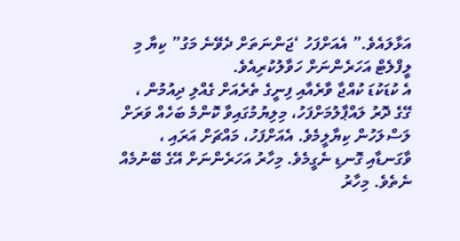އަޅާލައެވެ.” އެއަށްފަހު ‘ޖަންނަތަށް ދެވޭނެ މަގު” ކިޔާ މި ލީފްލެޓް އަހަރެންނަށް ހަވާލުކުރިއެވެ.
އެ ކުޑަކުޑަ ކުއްޖާ ވާރެއާއި ފިނީގެ ތެރެއަށް ގެއްލި ދިއުމުން ، ގޭގެ ދޮރު ލައްޕާލުމަށްފަހު، މިލިޔުމުގައިވާ ކޮންމެ ބަހެއް ވަރަށް ލަސްލަހުން ކިޔާލީމެވެ. އެއަށްފަހު، މައްޗަށް އަރައި ، ވާގަނޑާއި ގޮނޑި ނެގީމެވެ. މިހާރު އަހަރެންނަށް އޭގެ ބޭނުމެއް ނެތެވެ. މިހާރު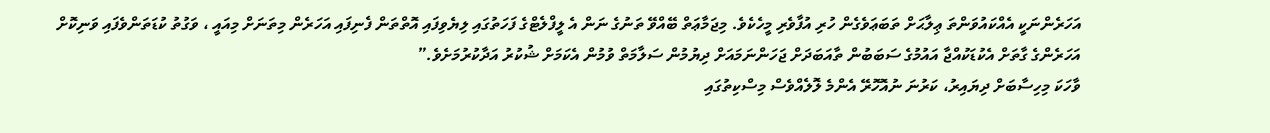އަހަރެންނަކީ އެއްކައުވަންތަ ޢިލާޙަށް ތަބަޢަވެގެން ހުރި އުފާވެރި މީހެކެވެ. މިޖަމާޢަތް ބޭއްވޭ ތަނުގެ ނަން އެ ލީފްލެޓްގެ ފަހަތުގައި ލިޔެވިފައި އޮތްތަން ފެނިފައި އަހަރެން މިތަނަށް މިއައީ ، ވަގުތު ކުޑަތަންވެފައި ވަނިކޮށް އަހަރެންގެ ގާތަށް އެކުޑަކުއްޖާ އައުމުގެ ސަބަބުން ތާއަބަދަށް ޖަހަންނަމައަށް ދިޔުމުން ސަލާމަތް ވުމުން އެކަމަށް ޝުކުރު އަދާކުރުމަށެވެ.”
ވާހަކަ މިހިސާބަށް ދިޔައިރު، ކަރުނަ ނުއޮހޮރޭ އެންމެ ލޮލެއްވެސް މިސްކިތުގައި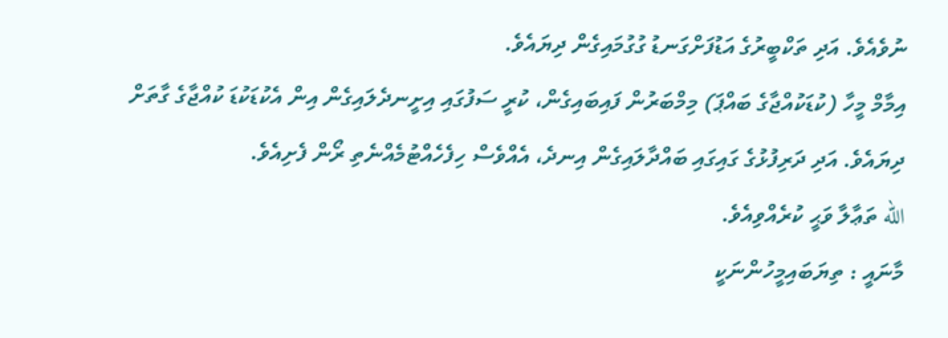ނުވެއެވެ. އަދި ތަކްބީރުގެ އަޑުފަށްގަނޑު ގުގުމައިގެން ދިޔައެވެ.
އިމާމް މީހާ (ކުޑަކުއްޖާގެ ބައްޕަ) މިމްބަރުން ފައިބައިގެން، ކުރީ ސަފުގައި އިށީނދެލައިގެން އިން އެކުޑަކުޑަ ކުއްޖާގެ ގާތަށް ދިޔައެވެ. އަދި ދަރިފުޅުގެ ގައިގައި ބައްދާލައިގެން އިނދެ، އެއްވެސް ހިފެހެއްޓުމެއްނެތި ރޯން ފެށިއެވެ.
الله ތަޢާލާ ވަޙީ ކުރެއްވިއެވެ.
މާނައީ : ތިޔަބައިމީހުންނަކީ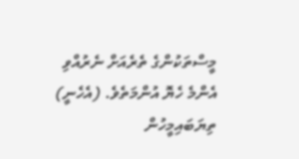މީސްތަކުންގެ ތެރެއަށް ނެރުއްވި އެންމެ ހެޔޮ އުންމަތެވެ. (އެހެނީ) ތިޔަބައިމީހުން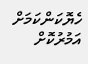ހެޔޮކަންކަމަށް އަމުރުކޮށް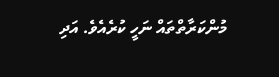މުންކަރާތްތައް ނަހީ ކުރެއެވެ. އަދި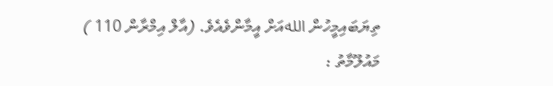ތިޔަބައިމީހުން اللهއަށް އީމާންވެއެވެ. (އާލް އިމްރާން 110 )
މައުލޫމާތު :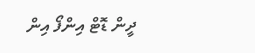ދީން ޑޮޓް އިންފޯ އިން